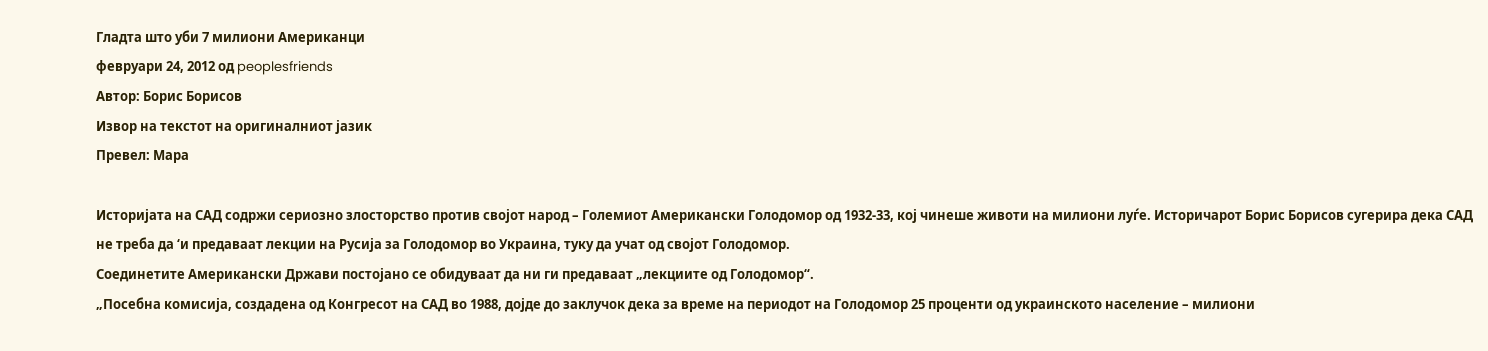Гладта што уби 7 милиони Американци
февруари 24, 2012 од peoplesfriends
Автор: Борис Борисов
Извор на текстот на оригиналниот јазик
Превел: Мара

Историјата на САД содржи сериозно злосторство против својот народ – Големиот Американски Голодомор од 1932-33, кој чинеше животи на милиони луѓе. Историчарот Борис Борисов сугерира дека САД не треба да ‘и предаваат лекции на Русија за Голодомор во Украина, туку да учат од својот Голодомор.
Соединетите Американски Држави постојано се обидуваат да ни ги предаваат „лекциите од Голодомор“.
„Посебна комисија, создадена од Конгресот на САД во 1988, дојде до заклучок дека за време на периодот на Голодомор 25 проценти од украинското население – милиони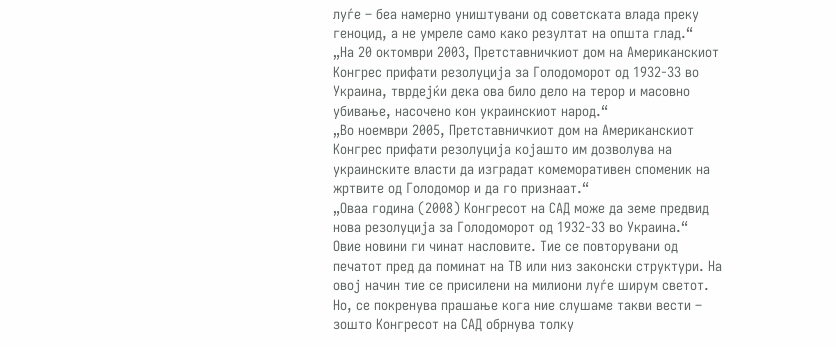луѓе – беа намерно уништувани од советската влада преку геноцид, а не умреле само како резултат на општа глад.“
„На 20 октомври 2003, Претставничкиот дом на Американскиот Конгрес прифати резолуција за Голодоморот од 1932-33 во Украина, тврдејќи дека ова било дело на терор и масовно убивање, насочено кон украинскиот народ.“
„Во ноември 2005, Претставничкиот дом на Американскиот Конгрес прифати резолуција којашто им дозволува на украинските власти да изградат комеморативен споменик на жртвите од Голодомор и да го признаат.“
„Оваа година (2008) Конгресот на САД може да земе предвид нова резолуција за Голодоморот од 1932-33 во Украина.“
Овие новини ги чинат насловите. Тие се повторувани од печатот пред да поминат на ТВ или низ законски структури. На овој начин тие се присилени на милиони луѓе ширум светот.
Но, се покренува прашање кога ние слушаме такви вести – зошто Конгресот на САД обрнува толку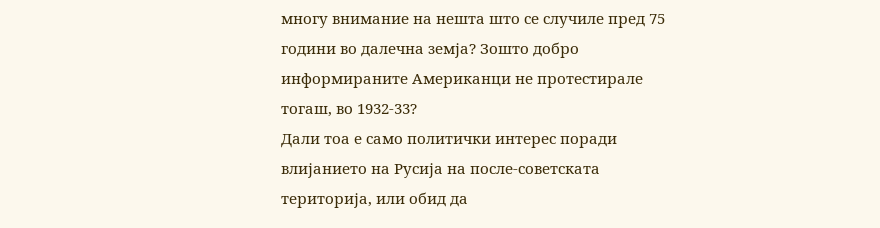многу внимание на нешта што се случиле пред 75 години во далечна земја? Зошто добро информираните Американци не протестирале тогаш, во 1932-33?
Дали тоа е само политички интерес поради влијанието на Русија на после-советската територија, или обид да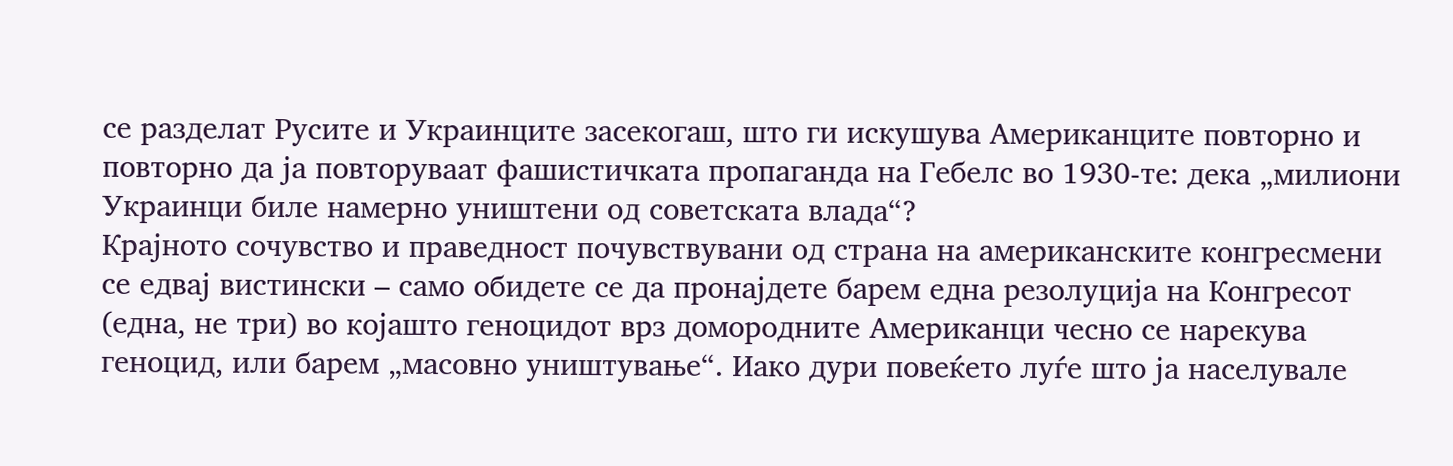се разделат Русите и Украинците засекогаш, што ги искушува Американците повторно и повторно да ја повторуваат фашистичката пропаганда на Гебелс во 1930-те: дека „милиони Украинци биле намерно уништени од советската влада“?
Крајното сочувство и праведност почувствувани од страна на американските конгресмени се едвај вистински – само обидете се да пронајдете барем една резолуција на Конгресот (една, не три) во којашто геноцидот врз домородните Американци чесно се нарекува геноцид, или барем „масовно уништување“. Иако дури повеќето луѓе што ја населувале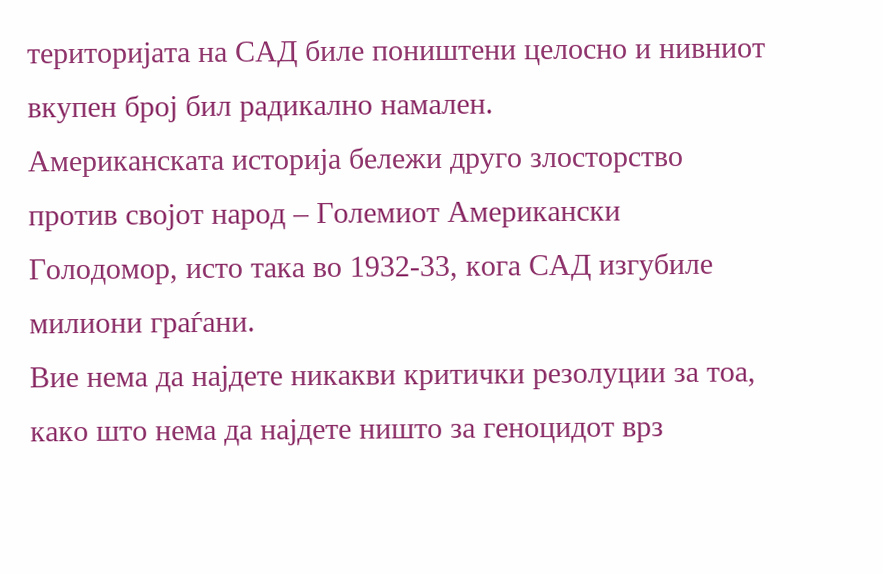територијата на САД биле поништени целосно и нивниот вкупен број бил радикално намален.
Американската историја бележи друго злосторство против својот народ – Големиот Американски Голодомор, исто така во 1932-33, кога САД изгубиле милиони граѓани.
Вие нема да најдете никакви критички резолуции за тоа, како што нема да најдете ништо за геноцидот врз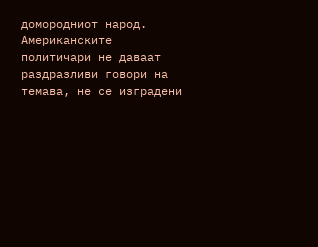домородниот народ. Американските политичари не даваат раздразливи говори на темава, не се изградени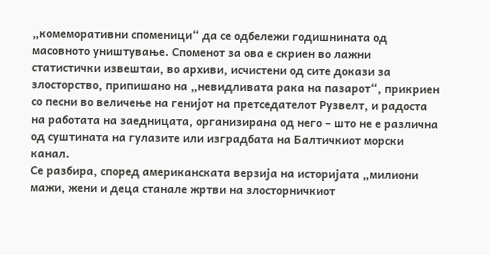„комеморативни споменици“ да се одбележи годишнината од масовното уништување. Споменот за ова е скриен во лажни статистички извештаи, во архиви, исчистени од сите докази за злосторство, припишано на „невидливата рака на пазарот“, прикриен со песни во величење на генијот на претседателот Рузвелт, и радоста на работата на заедницата, организирана од него – што не е различна од суштината на гулазите или изградбата на Балтичкиот морски канал.
Се разбира, според американската верзија на историјата „милиони мажи, жени и деца станале жртви на злосторничкиот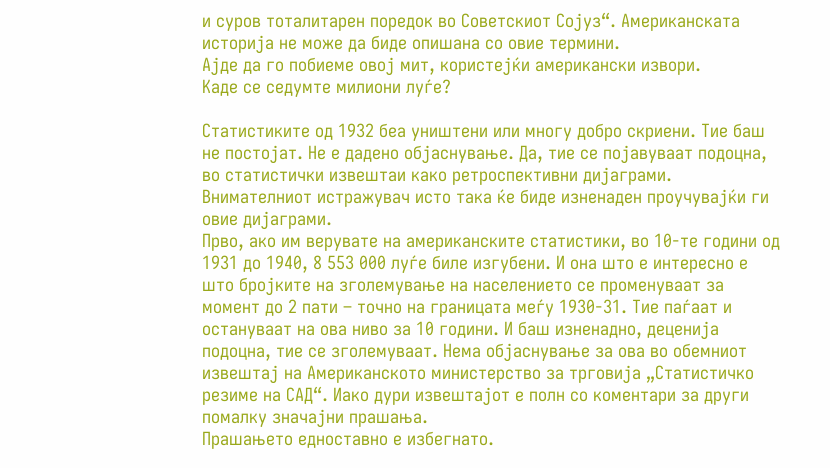и суров тоталитарен поредок во Советскиот Сојуз“. Американската историја не може да биде опишана со овие термини.
Ајде да го побиеме овој мит, користејќи американски извори.
Каде се седумте милиони луѓе?

Статистиките од 1932 беа уништени или многу добро скриени. Тие баш не постојат. Не е дадено објаснување. Да, тие се појавуваат подоцна, во статистички извештаи како ретроспективни дијаграми. Внимателниот истражувач исто така ќе биде изненаден проучувајќи ги овие дијаграми.
Прво, ако им верувате на американските статистики, во 10-те години од 1931 до 1940, 8 553 000 луѓе биле изгубени. И она што е интересно е што бројките на зголемување на населението се променуваат за момент до 2 пати – точно на границата меѓу 1930-31. Тие паѓаат и остануваат на ова ниво за 10 години. И баш изненадно, деценија подоцна, тие се зголемуваат. Нема објаснување за ова во обемниот извештај на Американското министерство за трговија „Статистичко резиме на САД“. Иако дури извештајот е полн со коментари за други помалку значајни прашања.
Прашањето едноставно е избегнато.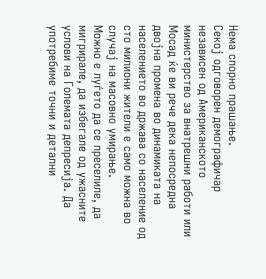Нема спорно прашање.
Секој одговорен демографичар независен од Американското министерство за внатрешни работи или Мосад ќе ви рече дека непосредна двојна промена во динамиката на населението во држава со население од сто милиони жители е само можна во случај на масовно умирање.
Можно е луѓето да се преселиле, да мигрирале, да избегале од ужасните услови на Големата депресија. Да употребиме точни и детални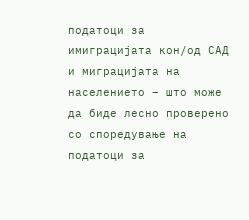податоци за имиграцијата кон/од САД и миграцијата на населението – што може да биде лесно проверено со споредување на податоци за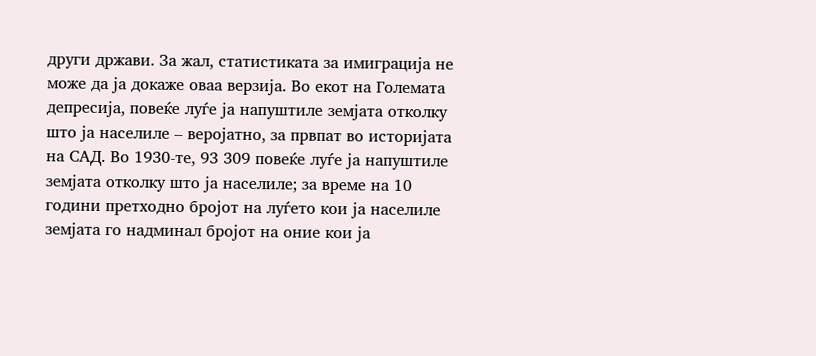други држави. За жал, статистиката за имиграција не може да ја докаже оваа верзија. Во екот на Големата депресија, повеќе луѓе ја напуштиле земјата отколку што ја населиле – веројатно, за првпат во историјата на САД. Во 1930-те, 93 309 повеќе луѓе ја напуштиле земјата отколку што ја населиле; за време на 10 години претходно бројот на луѓето кои ја населиле земјата го надминал бројот на оние кои ја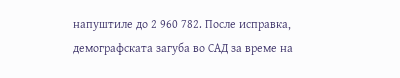напуштиле до 2 960 782. После исправка, демографската загуба во САД за време на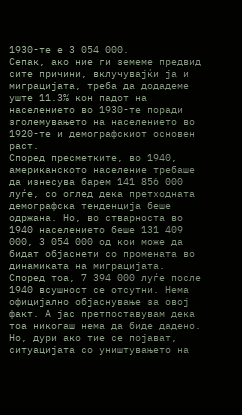1930-те е 3 054 000.
Сепак, ако ние ги земеме предвид сите причини, вклучувајќи ја и миграцијата, треба да додадеме уште 11.3% кон падот на населението во 1930-те поради зголемувањето на населението во 1920-те и демографскиот основен раст.
Според пресметките, во 1940, американското население требаше да изнесува барем 141 856 000 луѓе, со оглед дека претходната демографска тенденција беше одржана. Но, во стварноста во 1940 населението беше 131 409 000, 3 054 000 од кои може да бидат објаснети со промената во динамиката на миграцијата.
Според тоа, 7 394 000 луѓе после 1940 всушност се отсутни. Нема официјално објаснување за овој факт. А јас претпоставувам дека тоа никогаш нема да биде дадено. Но, дури ако тие се појават, ситуацијата со уништувањето на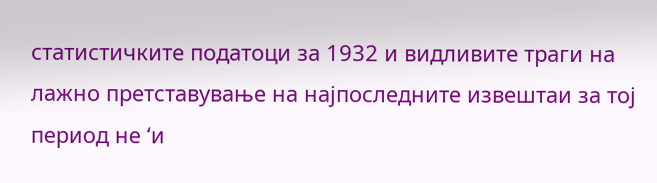статистичките податоци за 1932 и видливите траги на лажно претставување на најпоследните извештаи за тој период не ‘и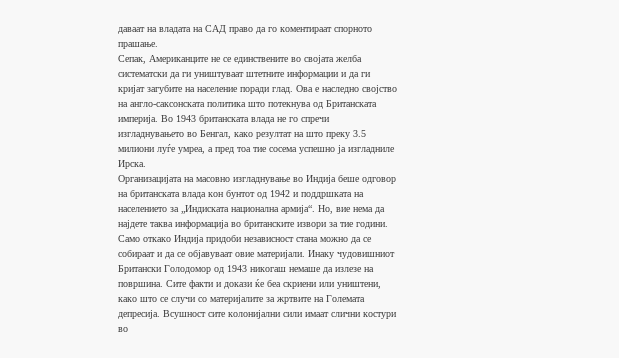даваат на владата на САД право да го коментираат спорното прашање.
Сепак, Американците не се единствените во својата желба систематски да ги уништуваат штетните информации и да ги кријат загубите на население поради глад. Ова е наследно својство на англо-саксонската политика што потекнува од Британската империја. Во 1943 британската влада не го спречи изгладнувањето во Бенгал, како резултат на што преку 3.5 милиони луѓе умреа, а пред тоа тие сосема успешно ја изгладниле Ирска.
Организацијата на масовно изгладнување во Индија беше одговор на британската влада кон бунтот од 1942 и поддршката на населението за „Индиската национална армија“. Но, вие нема да најдете таква информација во британските извори за тие години. Само откако Индија придоби независност стана можно да се собираат и да се објавуваат овие материјали. Инаку чудовишниот Британски Голодомор од 1943 никогаш немаше да излезе на површина. Сите факти и докази ќе беа скриени или уништени, како што се случи со материјалите за жртвите на Големата депресија. Всушност сите колонијални сили имаат слични костури во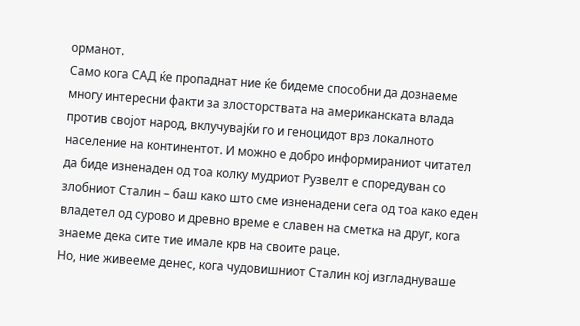орманот.
Само кога САД ќе пропаднат ние ќе бидеме способни да дознаеме многу интересни факти за злосторствата на американската влада против својот народ, вклучувајќи го и геноцидот врз локалното население на континентот. И можно е добро информираниот читател да биде изненаден од тоа колку мудриот Рузвелт е споредуван со злобниот Сталин – баш како што сме изненадени сега од тоа како еден владетел од сурово и древно време е славен на сметка на друг, кога знаеме дека сите тие имале крв на своите раце.
Но, ние живееме денес, кога чудовишниот Сталин кој изгладнуваше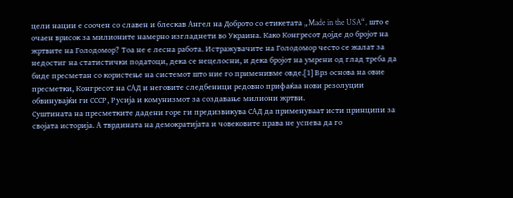цели нации е соочен со славен и блескав Ангел на Доброто со етикетата „Made in the USA“, што е очаен врисок за милионите намерно изгладнети во Украина. Како Конгресот дојде до бројот на жртвите на Голодомор? Тоа не е лесна работа. Истражувачите на Голодомор често се жалат за недостиг на статистички податоци, дека се нецелосни, и дека бројот на умрени од глад треба да биде пресметан со користење на системот што ние го применивме овде.[1] Врз основа на овие пресметки, Конгресот на САД и неговите следбеници редовно прифаќаа нови резолуции обвинувајќи ги СССР, Русија и комунизмот за создавање милиони жртви.
Суштината на пресметките дадени горе ги предизвикува САД да применуваат исти принципи за својата историја. А тврдината на демократијата и човековите права не успева да го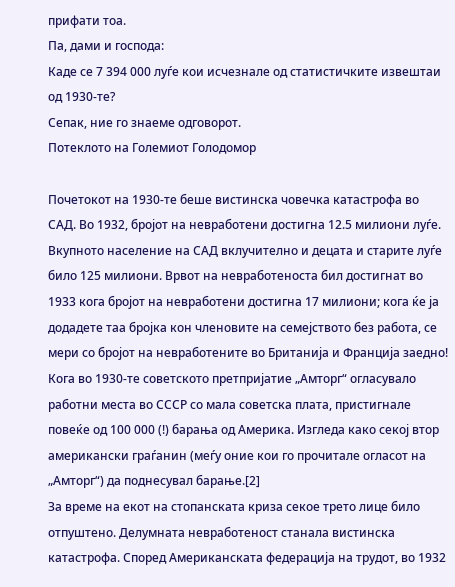прифати тоа.
Па, дами и господа:
Каде се 7 394 000 луѓе кои исчезнале од статистичките извештаи од 1930-те?
Сепак, ние го знаеме одговорот.
Потеклото на Големиот Голодомор

Почетокот на 1930-те беше вистинска човечка катастрофа во САД. Во 1932, бројот на невработени достигна 12.5 милиони луѓе. Вкупното население на САД вклучително и децата и старите луѓе било 125 милиони. Врвот на невработеноста бил достигнат во 1933 кога бројот на невработени достигна 17 милиони; кога ќе ја додадете таа бројка кон членовите на семејството без работа, се мери со бројот на невработените во Британија и Франција заедно!
Кога во 1930-те советското претпријатие „Амторг“ огласувало работни места во СССР со мала советска плата, пристигнале повеќе од 100 000 (!) барања од Америка. Изгледа како секој втор американски граѓанин (меѓу оние кои го прочитале огласот на „Амторг“) да поднесувал барање.[2]
За време на екот на стопанската криза секое трето лице било отпуштено. Делумната невработеност станала вистинска катастрофа. Според Американската федерација на трудот, во 1932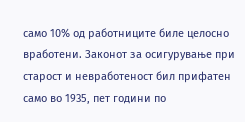само 10% од работниците биле целосно вработени. Законот за осигурување при старост и невработеност бил прифатен само во 1935, пет години по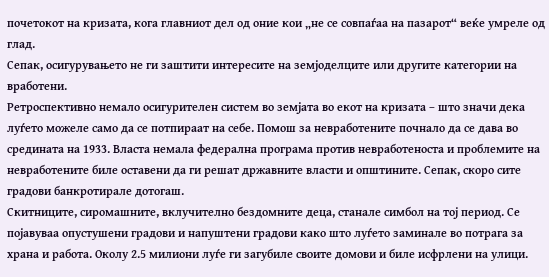почетокот на кризата, кога главниот дел од оние кои „не се совпаѓаа на пазарот“ веќе умреле од глад.
Сепак, осигурувањето не ги заштити интересите на земјоделците или другите категории на вработени.
Ретроспективно немало осигурителен систем во земјата во екот на кризата – што значи дека луѓето можеле само да се потпираат на себе. Помош за невработените почнало да се дава во средината на 1933. Власта немала федерална програма против невработеноста и проблемите на невработените биле оставени да ги решат државните власти и општините. Сепак, скоро сите градови банкротирале дотогаш.
Скитниците, сиромашните, вклучително бездомните деца, станале симбол на тој период. Се појавуваа опустушени градови и напуштени градови како што луѓето заминале во потрага за храна и работа. Околу 2.5 милиони луѓе ги загубиле своите домови и биле исфрлени на улици.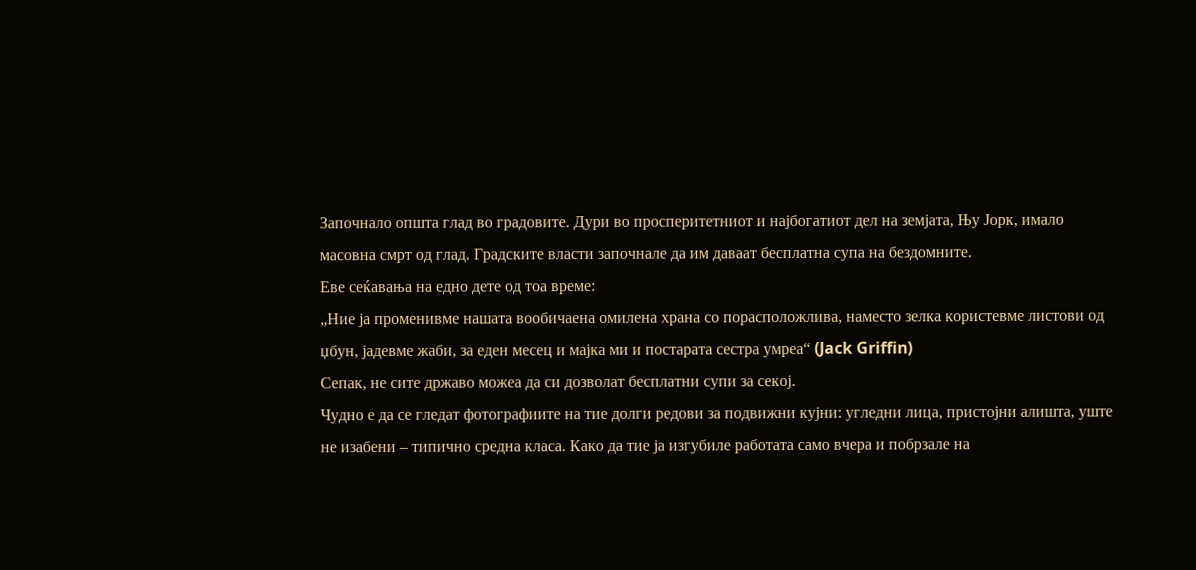Започнало општа глад во градовите. Дури во просперитетниот и најбогатиот дел на земјата, Њу Јорк, имало масовна смрт од глад. Градските власти започнале да им даваат бесплатна супа на бездомните.
Еве сеќавања на едно дете од тоа време:
„Ние ја променивме нашата вообичаена омилена храна со порасположлива, наместо зелка користевме листови од џбун, јадевме жаби, за еден месец и мајка ми и постарата сестра умреа“ (Jack Griffin)
Сепак, не сите државо можеа да си дозволат бесплатни супи за секој.
Чудно е да се гледат фотографиите на тие долги редови за подвижни кујни: угледни лица, пристојни алишта, уште не изабени – типично средна класа. Како да тие ја изгубиле работата само вчера и побрзале на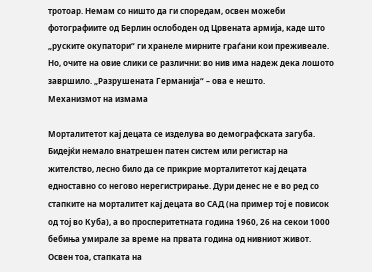тротоар. Немам со ништо да ги споредам, освен можеби фотографиите од Берлин ослободен од Црвената армија, каде што „руските окупатори“ ги хранеле мирните граѓани кои преживеале. Но, очите на овие слики се различни: во нив има надеж дека лошото завршило. „Разрушената Германија“ – ова е нешто.
Механизмот на измама

Морталитетот кај децата се изделува во демографската загуба. Бидејќи немало внатрешен патен систем или регистар на жителство, лесно било да се прикрие морталитетот кај децата едноставно со негово нерегистрирање. Дури денес не е во ред со стапките на морталитет кај децата во САД (на пример тој е повисок од тој во Куба), а во просперитетната година 1960, 26 на секои 1000 бебиња умирале за време на првата година од нивниот живот. Освен тоа, стапката на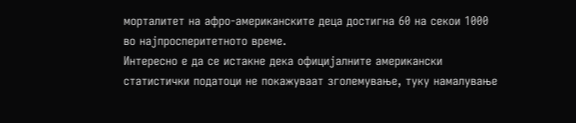морталитет на афро-американските деца достигна 60 на секои 1000 во најпросперитетното време.
Интересно е да се истакне дека официјалните американски статистички податоци не покажуваат зголемување, туку намалување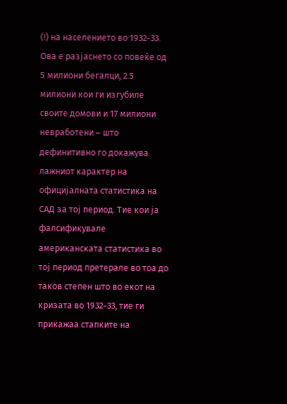(!) на населението во 1932-33. Ова е разјаснето со повеќе од 5 милиони бегалци, 2.5 милиони кои ги изгубиле своите домови и 17 милиони невработени – што дефинитивно го докажува лажниот карактер на официјалната статистика на САД за тој период. Тие кои ја фалсификувале американската статистика во тој период претерале во тоа до таков степен што во екот на кризата во 1932-33, тие ги прикажаа стапките на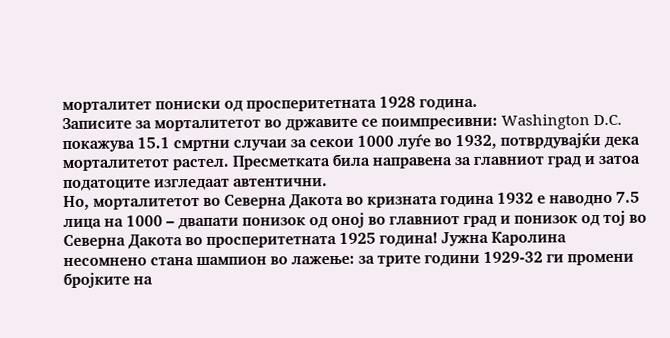морталитет пониски од просперитетната 1928 година.
Записите за морталитетот во државите се поимпресивни: Washington D.C. покажува 15.1 смртни случаи за секои 1000 луѓе во 1932, потврдувајќи дека морталитетот растел. Пресметката била направена за главниот град и затоа податоците изгледаат автентични.
Но, морталитетот во Северна Дакота во кризната година 1932 е наводно 7.5 лица на 1000 – двапати понизок од оној во главниот град и понизок од тој во Северна Дакота во просперитетната 1925 година! Јужна Каролина несомнено стана шампион во лажење: за трите години 1929-32 ги промени бројките на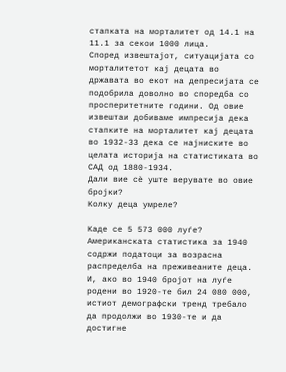стапката на морталитет од 14.1 на 11.1 за секои 1000 лица.
Според извештајот, ситуацијата со морталитетот кај децата во државата во екот на депресијата се подобрила доволно во споредба со просперитетните години. Од овие извештаи добиваме импресија дека стапките на морталитет кај децата во 1932-33 дека се најниските во целата историја на статистиката во САД од 1880-1934.
Дали вие сè уште верувате во овие бројки?
Колку деца умреле?

Каде се 5 573 000 луѓе?
Американската статистика за 1940 содржи податоци за возрасна распределба на преживеаните деца. И, ако во 1940 бројот на луѓе родени во 1920-те бил 24 080 000, истиот демографски тренд требало да продолжи во 1930-те и да достигне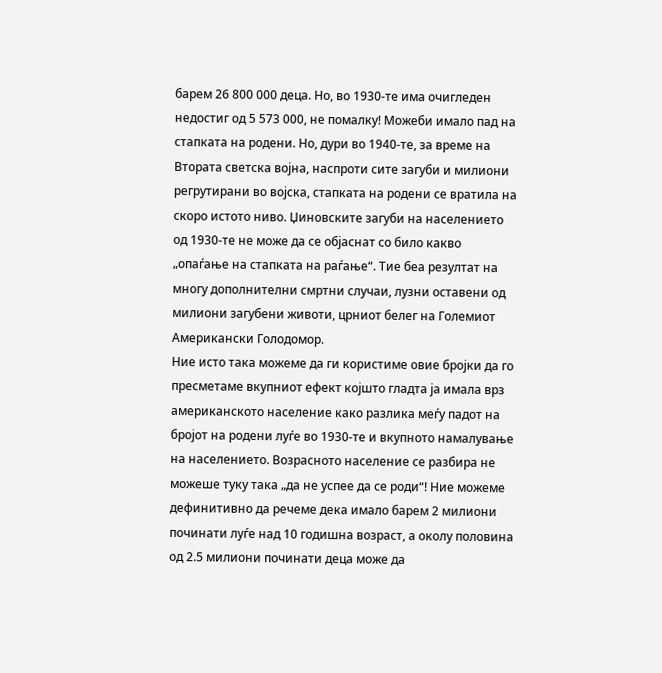барем 26 800 000 деца. Но, во 1930-те има очигледен недостиг од 5 573 000, не помалку! Можеби имало пад на стапката на родени. Но, дури во 1940-те, за време на Втората светска војна, наспроти сите загуби и милиони регрутирани во војска, стапката на родени се вратила на скоро истото ниво. Џиновските загуби на населението од 1930-те не може да се објаснат со било какво „опаѓање на стапката на раѓање“. Тие беа резултат на многу дополнителни смртни случаи, лузни оставени од милиони загубени животи, црниот белег на Големиот Американски Голодомор.
Ние исто така можеме да ги користиме овие бројки да го пресметаме вкупниот ефект којшто гладта ја имала врз американското население како разлика меѓу падот на бројот на родени луѓе во 1930-те и вкупното намалување на населението. Возрасното население се разбира не можеше туку така „да не успее да се роди“! Ние можеме дефинитивно да речеме дека имало барем 2 милиони починати луѓе над 10 годишна возраст, а околу половина од 2.5 милиони починати деца може да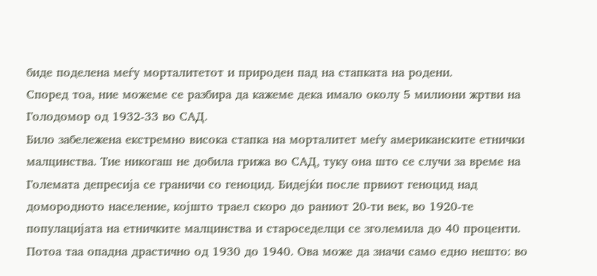биде поделена меѓу морталитетот и природен пад на стапката на родени.
Според тоа, ние можеме се разбира да кажеме дека имало околу 5 милиони жртви на Голодомор од 1932-33 во САД.
Било забележена екстремно висока стапка на морталитет меѓу американските етнички малцинства. Тие никогаш не добила грижа во САД, туку она што се случи за време на Големата депресија се граничи со геноцид. Бидејќи после првиот геноцид над домородното население, којшто траел скоро до раниот 20-ти век, во 1920-те популацијата на етничките малцинства и староседелци се зголемила до 40 проценти. Потоа таа опадна драстично од 1930 до 1940. Ова може да значи само едно нешто: во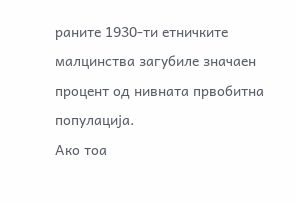раните 1930-ти етничките малцинства загубиле значаен процент од нивната првобитна популација.
Ако тоа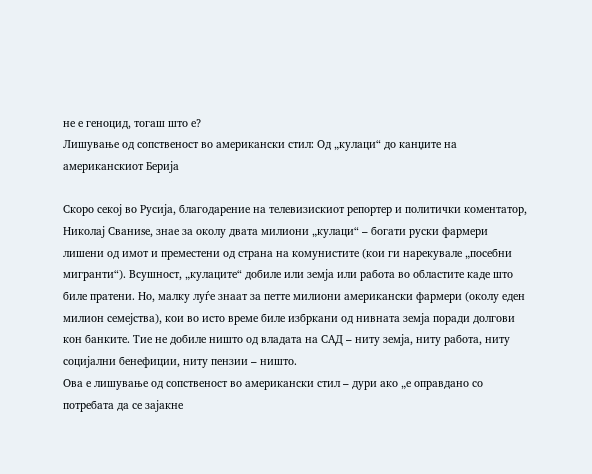не е геноцид, тогаш што е?
Лишување од сопственост во американски стил: Од „кулаци“ до канџите на американскиот Берија

Скоро секој во Русија, благодарение на телевизискиот репортер и политички коментатор, Николај Сваниѕе, знае за околу двата милиони „кулаци“ – богати руски фармери лишени од имот и преместени од страна на комунистите (кои ги нарекувале „посебни мигранти“). Всушност, „кулаците“ добиле или земја или работа во областите каде што биле пратени. Но, малку луѓе знаат за петте милиони американски фармери (околу еден милион семејства), кои во исто време биле избркани од нивната земја поради долгови кон банките. Тие не добиле ништо од владата на САД – ниту земја, ниту работа, ниту социјални бенефиции, ниту пензии – ништо.
Ова е лишување од сопственост во американски стил – дури ако „е оправдано со потребата да се зајакне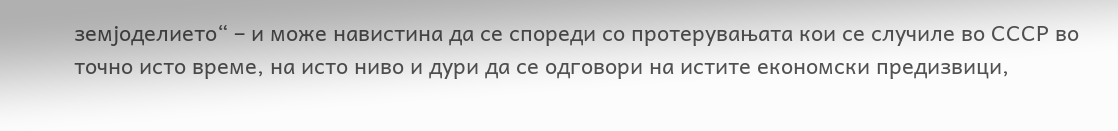земјоделието“ – и може навистина да се спореди со протерувањата кои се случиле во СССР во точно исто време, на исто ниво и дури да се одговори на истите економски предизвици,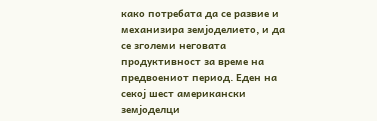како потребата да се развие и механизира земјоделието, и да се зголеми неговата продуктивност за време на предвоениот период. Еден на секој шест американски земјоделци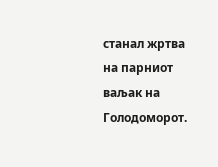станал жртва на парниот ваљак на Голодоморот.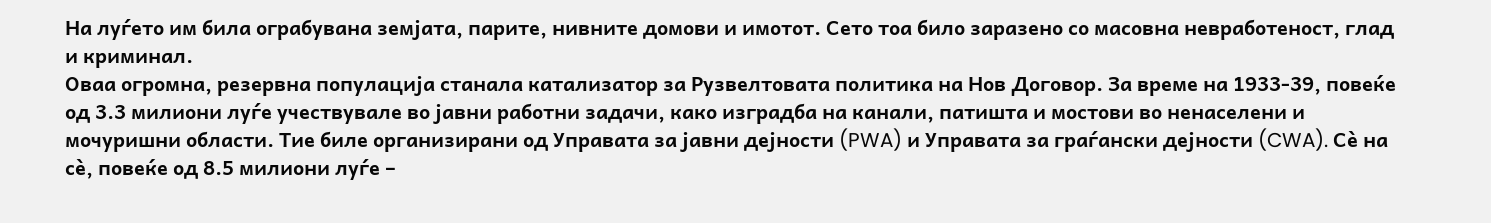На луѓето им била ограбувана земјата, парите, нивните домови и имотот. Сето тоа било заразено со масовна невработеност, глад и криминал.
Оваа огромна, резервна популација станала катализатор за Рузвелтовата политика на Нов Договор. За време на 1933-39, повеќе од 3.3 милиони луѓе учествувале во јавни работни задачи, како изградба на канали, патишта и мостови во ненаселени и мочуришни области. Тие биле организирани од Управата за јавни дејности (PWA) и Управата за граѓански дејности (CWA). Сè на сè, повеќе од 8.5 милиони луѓе –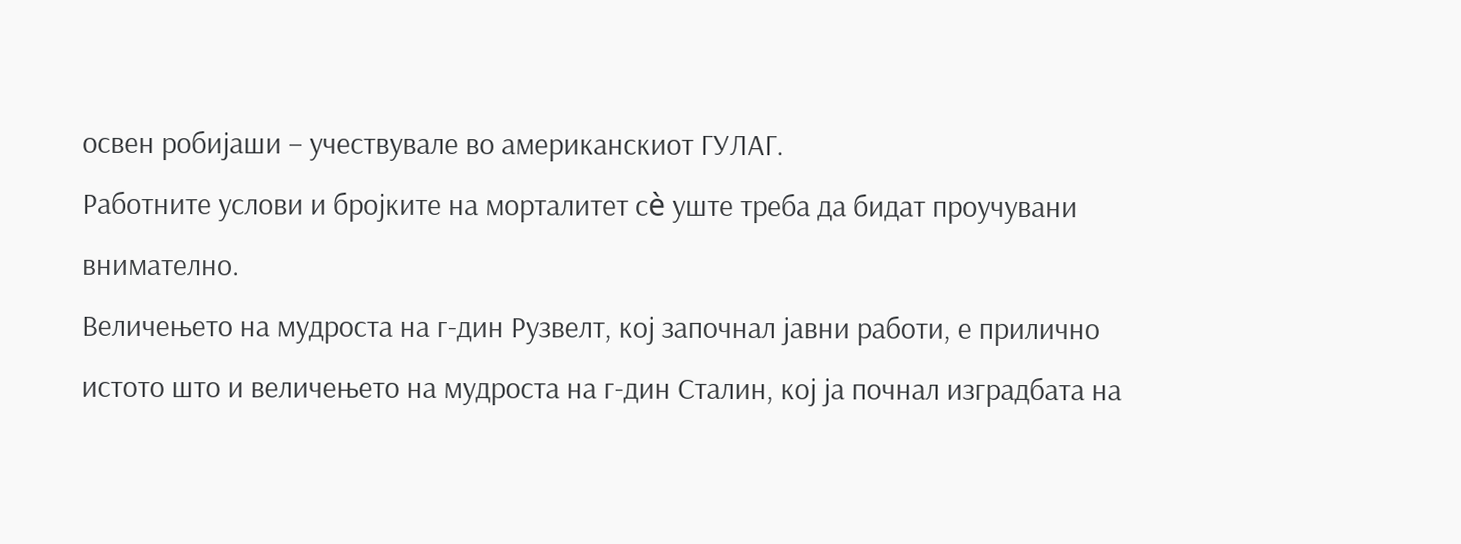освен робијаши – учествувале во американскиот ГУЛАГ.
Работните услови и бројките на морталитет сè уште треба да бидат проучувани внимателно.
Величењето на мудроста на г-дин Рузвелт, кој започнал јавни работи, е прилично истото што и величењето на мудроста на г-дин Сталин, кој ја почнал изградбата на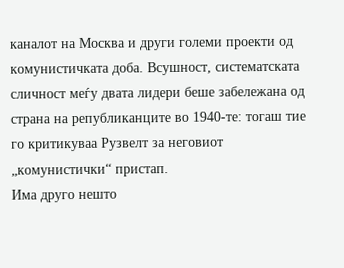каналот на Москва и други големи проекти од комунистичката доба. Всушност, систематската сличност меѓу двата лидери беше забележана од страна на републиканците во 1940-те: тогаш тие го критикуваа Рузвелт за неговиот „комунистички“ пристап.
Има друго нешто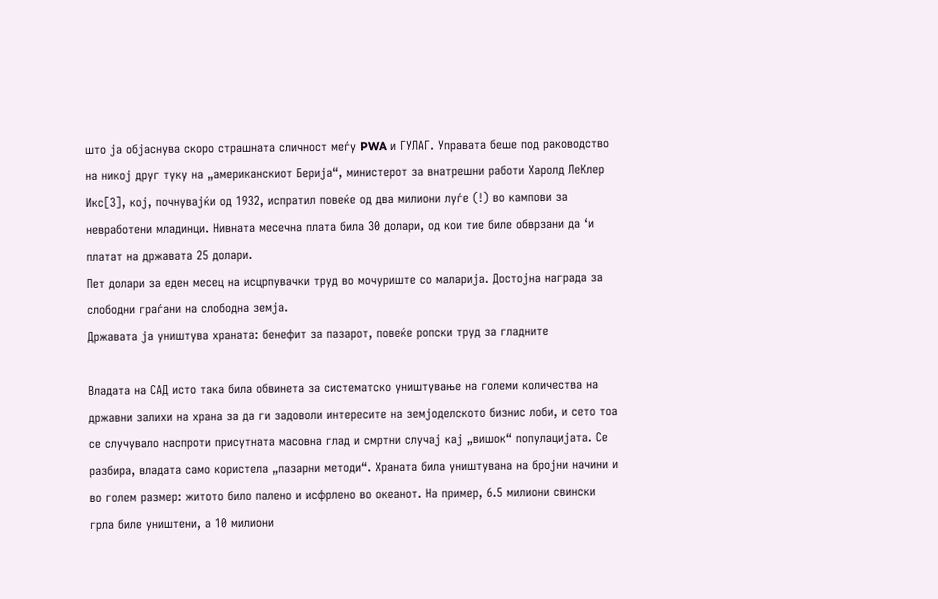што ја објаснува скоро страшната сличност меѓу PWA и ГУЛАГ. Управата беше под раководство на никој друг туку на „американскиот Берија“, министерот за внатрешни работи Харолд ЛеКлер Икс[3], кој, почнувајќи од 1932, испратил повеќе од два милиони луѓе (!) во кампови за невработени младинци. Нивната месечна плата била 30 долари, од кои тие биле обврзани да ‘и платат на државата 25 долари.
Пет долари за еден месец на исцрпувачки труд во мочуриште со маларија. Достојна награда за слободни граѓани на слободна земја.
Државата ја уништува храната: бенефит за пазарот, повеќе ропски труд за гладните

Владата на САД исто така била обвинета за систематско уништување на големи количества на државни залихи на храна за да ги задоволи интересите на земјоделското бизнис лоби, и сето тоа се случувало наспроти присутната масовна глад и смртни случај кај „вишок“ популацијата. Се разбира, владата само користела „пазарни методи“. Храната била уништувана на бројни начини и во голем размер: житото било палено и исфрлено во океанот. На пример, 6.5 милиони свински грла биле уништени, а 10 милиони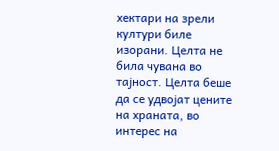хектари на зрели култури биле изорани. Целта не била чувана во тајност. Целта беше да се удвојат цените на храната, во интерес на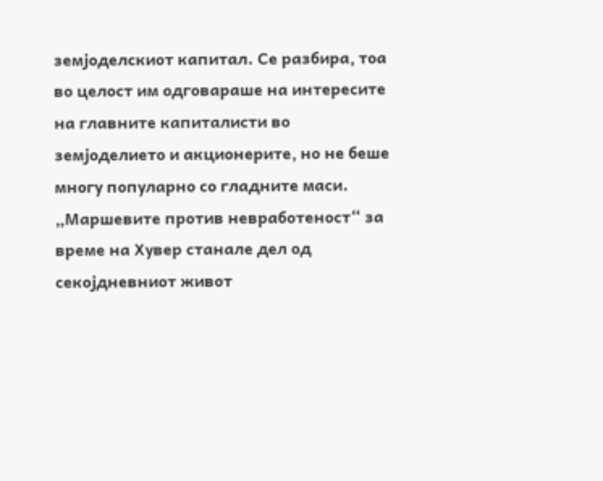земјоделскиот капитал. Се разбира, тоа во целост им одговараше на интересите на главните капиталисти во земјоделието и акционерите, но не беше многу популарно со гладните маси. „Маршевите против невработеност“ за време на Хувер станале дел од секојдневниот живот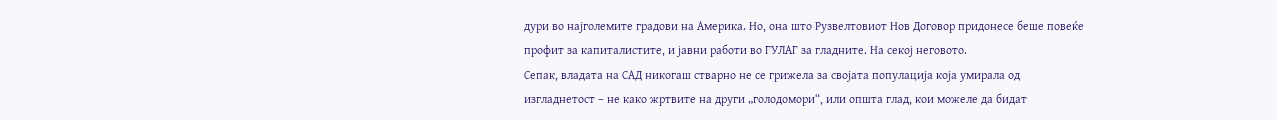дури во најголемите градови на Америка. Но, она што Рузвелтовиот Нов Договор придонесе беше повеќе профит за капиталистите, и јавни работи во ГУЛАГ за гладните. На секој неговото.
Сепак, владата на САД никогаш стварно не се грижела за својата популација која умирала од изгладнетост – не како жртвите на други „голодомори“, или општа глад, кои можеле да бидат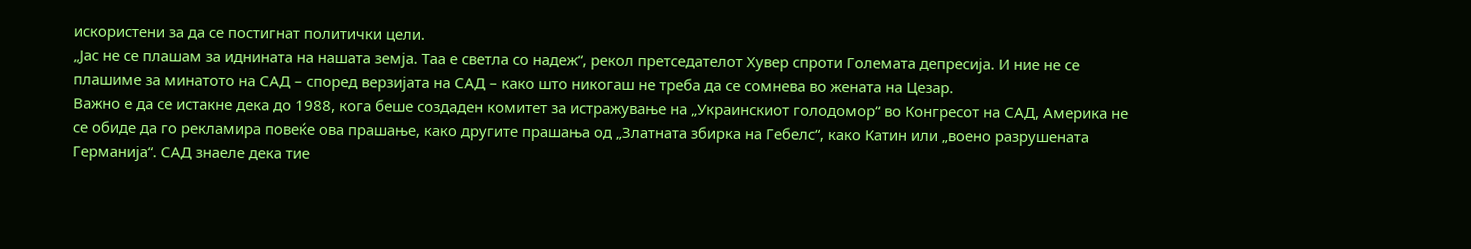искористени за да се постигнат политички цели.
„Јас не се плашам за иднината на нашата земја. Таа е светла со надеж“, рекол претседателот Хувер спроти Големата депресија. И ние не се плашиме за минатото на САД – според верзијата на САД – како што никогаш не треба да се сомнева во жената на Цезар.
Важно е да се истакне дека до 1988, кога беше создаден комитет за истражување на „Украинскиот голодомор“ во Конгресот на САД, Америка не се обиде да го рекламира повеќе ова прашање, како другите прашања од „Златната збирка на Гебелс“, како Катин или „воено разрушената Германија“. САД знаеле дека тие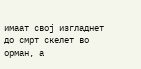имаат свој изгладнет до смрт скелет во орман, а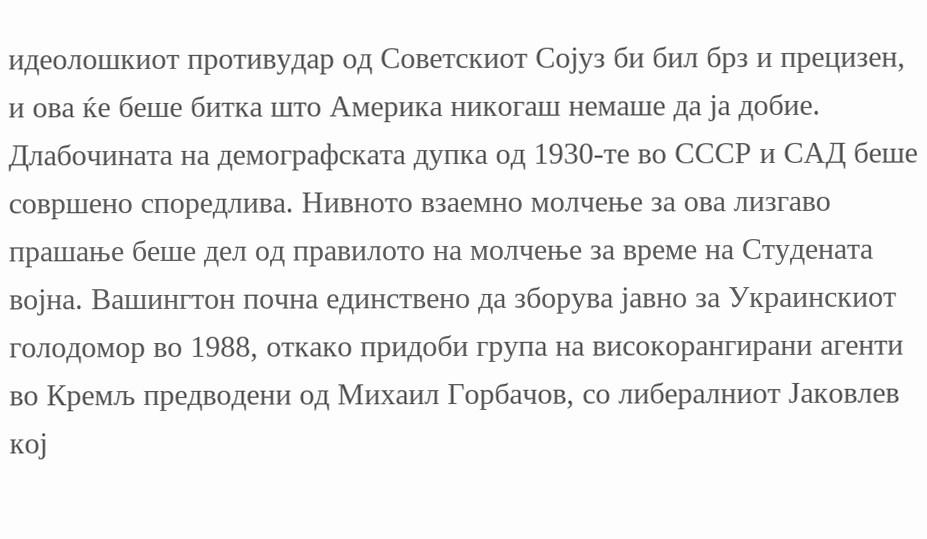идеолошкиот противудар од Советскиот Сојуз би бил брз и прецизен, и ова ќе беше битка што Америка никогаш немаше да ја добие. Длабочината на демографската дупка од 1930-те во СССР и САД беше совршено споредлива. Нивното взаемно молчење за ова лизгаво прашање беше дел од правилото на молчење за време на Студената војна. Вашингтон почна единствено да зборува јавно за Украинскиот голодомор во 1988, откако придоби група на високорангирани агенти во Кремљ предводени од Михаил Горбачов, со либералниот Јаковлев кој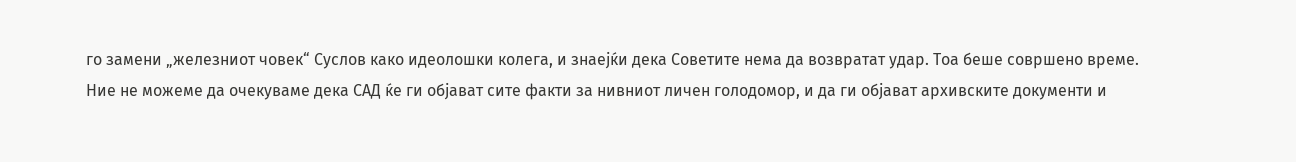го замени „железниот човек“ Суслов како идеолошки колега, и знаејќи дека Советите нема да возвратат удар. Тоа беше совршено време.
Ние не можеме да очекуваме дека САД ќе ги објават сите факти за нивниот личен голодомор, и да ги објават архивските документи и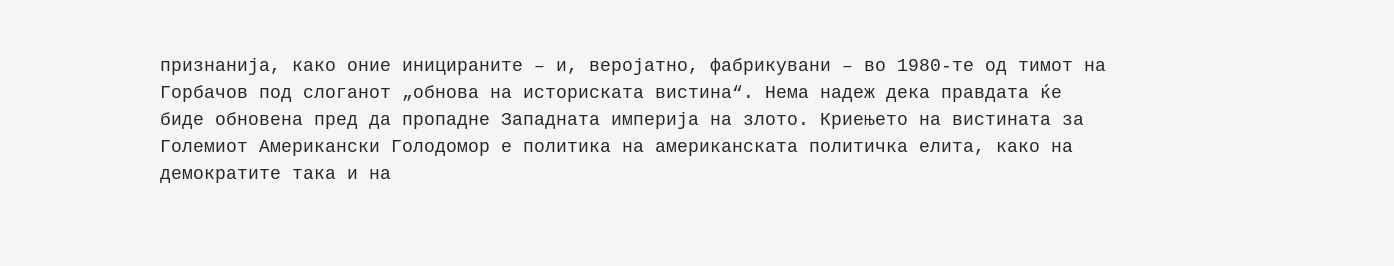признанија, како оние иницираните – и, веројатно, фабрикувани – во 1980-те од тимот на Горбачов под слоганот „обнова на историската вистина“. Нема надеж дека правдата ќе биде обновена пред да пропадне Западната империја на злото. Криењето на вистината за Големиот Американски Голодомор е политика на американската политичка елита, како на демократите така и на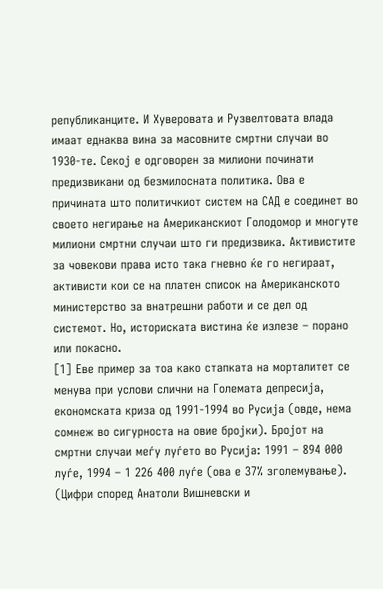републиканците. И Хуверовата и Рузвелтовата влада имаат еднаква вина за масовните смртни случаи во 1930-те. Секој е одговорен за милиони починати предизвикани од безмилосната политика. Ова е причината што политичкиот систем на САД е соединет во своето негирање на Американскиот Голодомор и многуте милиони смртни случаи што ги предизвика. Активистите за човекови права исто така гневно ќе го негираат, активисти кои се на платен список на Американското министерство за внатрешни работи и се дел од системот. Но, историската вистина ќе излезе – порано или покасно.
[1] Еве пример за тоа како стапката на морталитет се менува при услови слични на Големата депресија, економската криза од 1991-1994 во Русија (овде, нема сомнеж во сигурноста на овие бројки). Бројот на смртни случаи меѓу луѓето во Русија: 1991 – 894 000 луѓе, 1994 – 1 226 400 луѓе (ова е 37% зголемување). (Цифри според Анатоли Вишневски и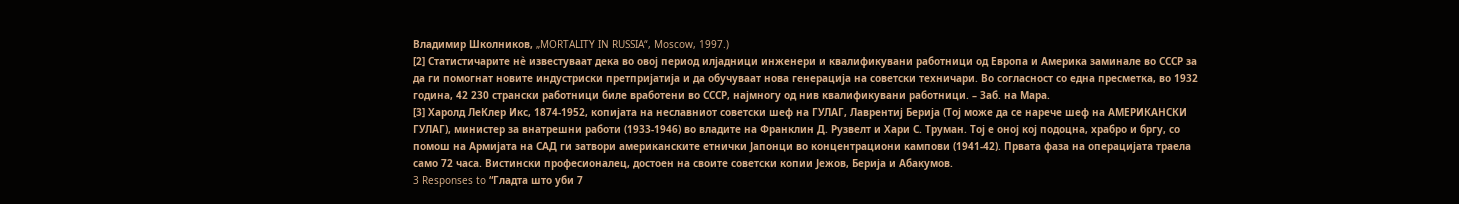Владимир Школников, „MORTALITY IN RUSSIA“, Moscow, 1997.)
[2] Статистичарите нè известуваат дека во овој период илјадници инженери и квалификувани работници од Европа и Америка заминале во СССР за да ги помогнат новите индустриски претпријатија и да обучуваат нова генерација на советски техничари. Во согласност со една пресметка, во 1932 година, 42 230 странски работници биле вработени во СССР, најмногу од нив квалификувани работници. – Заб. на Мара.
[3] Харолд ЛеКлер Икс, 1874-1952, копијата на неславниот советски шеф на ГУЛАГ, Лаврентиј Берија (Тој може да се нарече шеф на АМЕРИКАНСКИ ГУЛАГ), министер за внатрешни работи (1933-1946) во владите на Франклин Д. Рузвелт и Хари С. Труман. Тој е оној кој подоцна, храбро и бргу, со помош на Армијата на САД ги затвори американските етнички Јапонци во концентрациони кампови (1941-42). Првата фаза на операцијата траела само 72 часа. Вистински професионалец, достоен на своите советски копии Јежов, Берија и Абакумов.
3 Responses to “Гладта што уби 7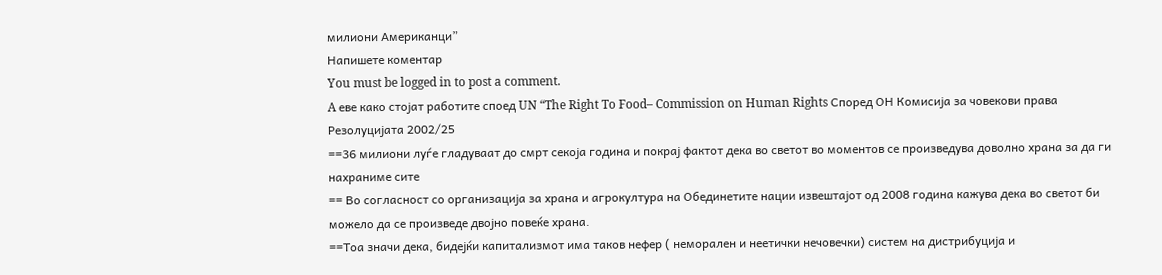милиони Американци”
Напишете коментар
You must be logged in to post a comment.
A еве како стојат работите споед UN “The Right To Food– Commission on Human Rights Според ОН Комисија за човекови права Резолуцијата 2002/25
==36 милиони луѓе гладуваат до смрт секоја година и покрај фактот дека во светот во моментов се произведува доволно храна за да ги нахраниме сите
== Во согласност со организација за храна и агрокултура на Обединетите нации извештајот од 2008 година кажува дека во светот би можело да се произведе двојно повеќе храна.
==Тоа значи дека, бидејќи капитализмот има таков нефер ( неморален и неетички нечовечки) систем на дистрибуција и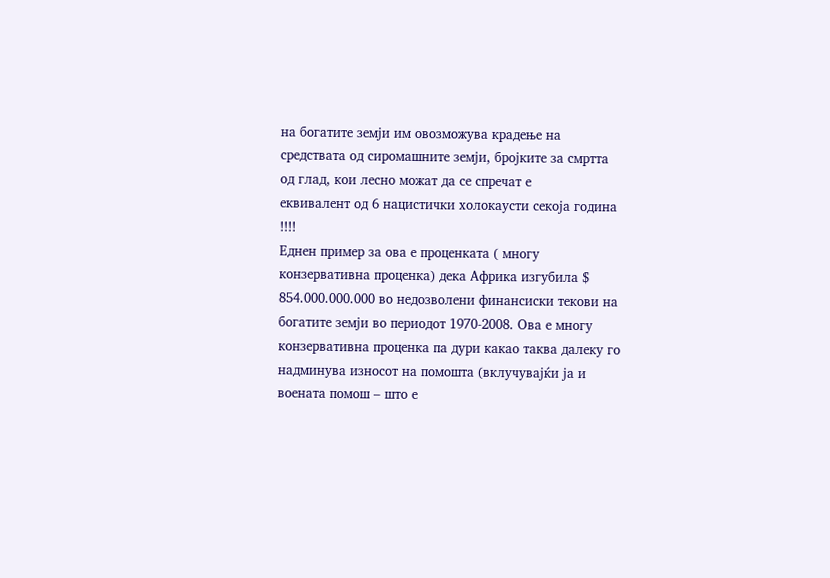на богатите земји им овозможува крадење на средствата од сиромашните земји, бројките за смртта од глад, кои лесно можат да се спречат е
еквивалент од 6 нацистички холокаусти секоја година
!!!!
Еднен пример за ова е проценката ( многу конзервативна проценка) дека Африка изгубила $ 854.000.000.000 во недозволени финансиски текови на богатите земји во периодот 1970-2008. Ова е многу конзервативна проценка па дури какао таква далеку го надминува износот на помошта (вклучувајќи ја и воената помош – што е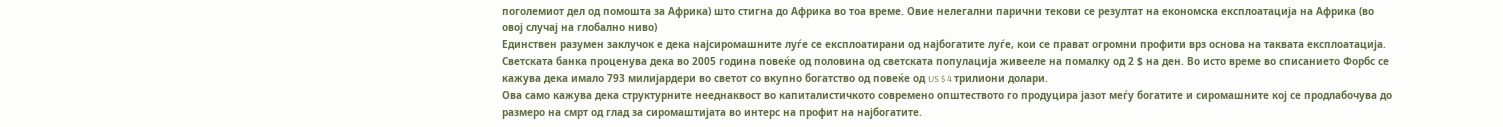поголемиот дел од помошта за Африка) што стигна до Африка во тоа време. Овие нелегални парични текови се резултат на економска експлоатација на Африка (во овој случај на глобално ниво)
Единствен разумен заклучок е дека најсиромашните луѓе се експлоатирани од најбогатите луѓе, кои се прават огромни профити врз основа на таквата експлоатација. Светската банка проценува дека во 2005 година повеќе од половина од светската популација живееле на помалку од 2 $ на ден. Во исто време во списанието Форбс се кажува дека имало 793 милијардери во светот со вкупно богатство од повеќе од US $ 4 трилиони долари.
Ова само кажува дека структурните нееднаквост во капиталистичкото современо општеството го продуцира јазот меѓу богатите и сиромашните кој се продлабочува до размеро на смрт од глад за сиромаштијата во интерс на профит на најбогатите.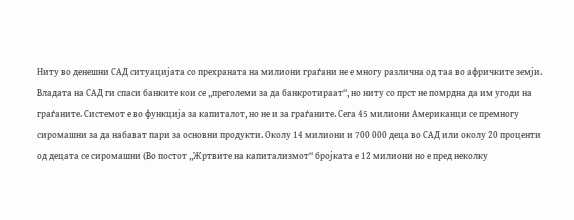Ниту во денешни САД ситуацијата со прехраната на милиони граѓани не е многу различна од таа во афричките земји. Владата на САД ги спаси банките кои се „преголеми за да банкротираат“, но ниту со прст не помрдна да им угоди на граѓаните. Системот е во функција за капиталот, но не и за граѓаните. Сега 45 милиони Американци се премногу сиромашни за да набават пари за основни продукти. Околу 14 милиони и 700 000 деца во САД или околу 20 проценти од децата се сиромашни (Во постот „Жртвите на капитализмот“ бројката е 12 милиони но е пред неколку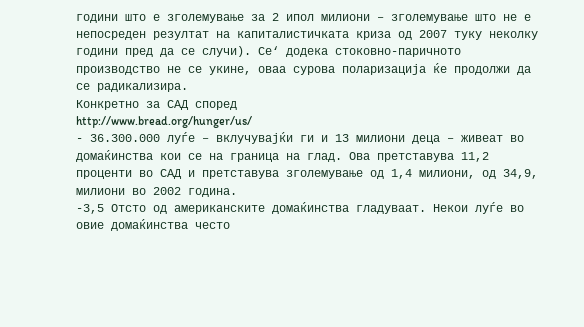години што е зголемување за 2 ипол милиони – зголемување што не е непосреден резултат на капиталистичката криза од 2007 туку неколку години пред да се случи). Се‘ додека стоковно-паричното производство не се укине, оваа сурова поларизација ќе продолжи да се радикализира.
Конкретно за САД според
http://www.bread.org/hunger/us/
- 36.300.000 луѓе – вклучувајќи ги и 13 милиони деца – живеат во домаќинства кои се на граница на глад. Ова претставува 11,2 проценти во САД и претставува зголемување од 1,4 милиони, од 34,9, милиони во 2002 година.
-3,5 Отсто од американските домаќинства гладуваат. Некои луѓе во овие домаќинства често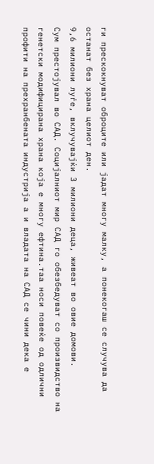ги прескокнуват оброците или јадат многу малку, а понекогаш се случува да останат без храна целиот ден.
9,6 милиони луѓе, вклучувајќи 3 милиони деца, живеат во овие домови.
Сум престојувал во САД. Социјалниот мир САД го обезбедуват со произвидство на генетски модифицирана храна која е многу ефтина.таа носи повеќе од одлични профити на прехранбената индустрија а и владата на САД се чини дека е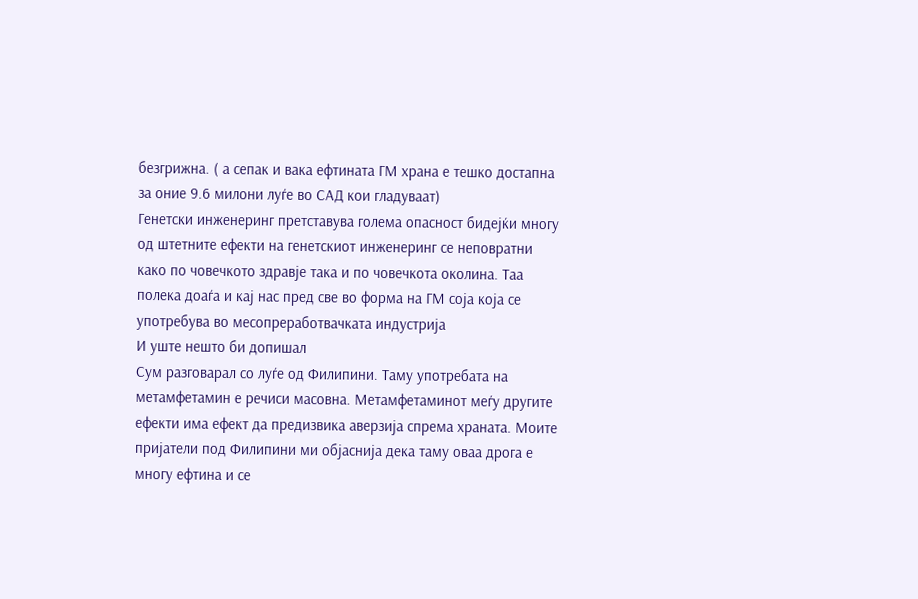безгрижна. ( а сепак и вака ефтината ГМ храна е тешко достапна за оние 9.6 милони луѓе во САД кои гладуваат)
Генетски инженеринг претставува голема опасност бидејќи многу од штетните ефекти на генетскиот инженеринг се неповратни како по човечкото здравје така и по човечкота околина. Таа полека доаѓа и кај нас пред све во форма на ГМ соја која се употребува во месопреработвачката индустрија
И уште нешто би допишал
Сум разговарал со луѓе од Филипини. Таму употребата на метамфетамин е речиси масовна. Метамфетаминот меѓу другите ефекти има ефект да предизвика аверзија спрема храната. Моите пријатели под Филипини ми објаснија дека таму оваа дрога е многу ефтина и се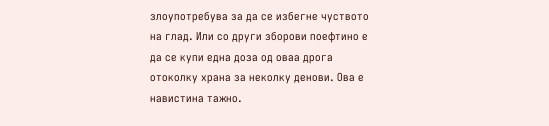злоупотребува за да се избегне чуството на глад. Или со други зборови поефтино е да се купи една доза од оваа дрога отоколку храна за неколку денови. Ова е навистина тажно.